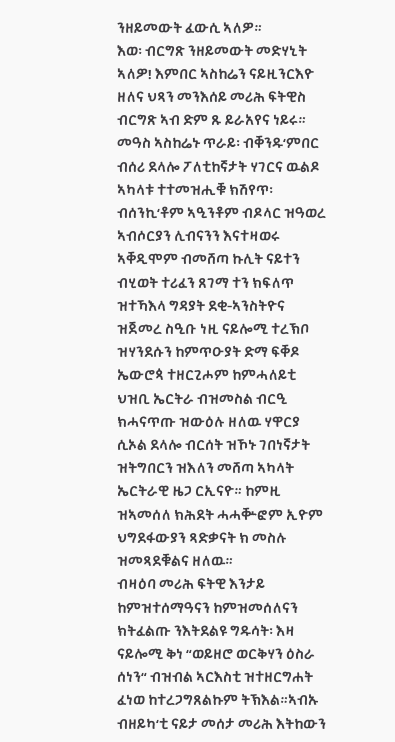ንዘይመውት ፈውሲ ኣለዎ።
እወ፡ ብርግጽ ንዘይመውት መድሃኒት ኣለዎ! እምበር ኣስከሬን ናይዚንርእዮ ዘለና ህጻን መንእሰይ መሪሕ ፍትዊስ ብርግጽ ኣብ ድም ጹ ይራአየና ነይሩ። መዓስ ኣስከሬኑ ጥራይ፡ ብቐንዱ‘ምበር ብሰሪ ደላሎ ፖለቲከኛታት ሃገርና ዉልዶ ኣካላቱ ተተመዝሒቑ ክሽየጥ፡ ብሰንኪ‘ቶም ኣዒንቶም ብዶላር ዝዓወረ ኣብሶርያን ሊብናንን እናተዛወሩ ኣቐዲሞም ብመሸጣ ኩሊት ናይተን ብሂወት ተሪፈን ጸገማ ተን ክፍለጥ ዝተኻእላ ግዳያት ደቂ-ኣንስትዮና ዝጀመረ ስዒቡ ነዚ ናይሎሚ ተረኽቦ ዝሃንደሱን ከምጥዑያት ድማ ፍቐዶ ኤውሮጳ ተዘርጊሖም ከምሓለይቲ ህዝቢ ኤርትራ ብዝመስል ብርዒ ክሓናጥጡ ዝውዕሉ ዘለዉ ሃዋርያ ሲኦል ደላሎ ብርሰት ዝኾኑ ገበነኛታት ዝትግበርን ዝእለን መሸጣ ኣካላት ኤርትራዊ ዜጋ ርኢናዮ። ከምዚ ዝኣመሰለ ክሕደት ሓሓቝፎም ኢዮም ህግደፋውያን ጻድቃናት ክ መስሉ ዝመጻደቑልና ዘለዉ።
ብዛዕባ መሪሕ ፍትዊ እንታይ ከምዝተሰማዓናን ከምዝመሰለናን ክትፈልጡ ንእትደልዩ ግዱሳት፡ እዛ ናይሎሚ ቅነ “ወይዘሮ ወርቅሃን ዕስራ ሰነን“ ብዝብል ኣርእስቲ ዝተዘርግሐት ፈነወ ከተረጋግጸልኩም ትኽእል።ኣብኡ ብዘይካ‘ቲ ናይታ መሰታ መሪሕ እትከውን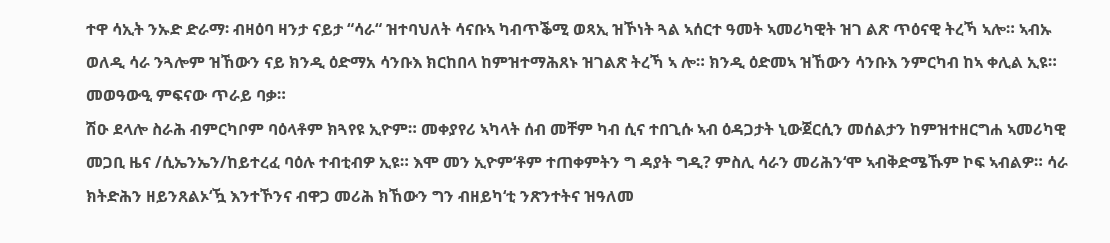ተዋ ሳኢት ንኡድ ድራማ፡ ብዛዕባ ዛንታ ናይታ “ሳራ“ ዝተባህለት ሳናቡኣ ካብጥቕሚ ወጻኢ ዝኾነት ጓል ኣሰርተ ዓመት ኣመሪካዊት ዝገ ልጽ ጥዕናዊ ትረኻ ኣሎ። ኣብኡ ወለዲ ሳራ ንጓሎም ዝኸውን ናይ ክንዲ ዕድማአ ሳንቡእ ክርከበላ ከምዝተማሕጸኑ ዝገልጽ ትረኻ ኣ ሎ። ክንዲ ዕድመኣ ዝኸውን ሳንቡእ ንምርካብ ከኣ ቀሊል ኢዩ። መወዓውዒ ምፍናው ጥራይ ባቃ።
ሽዑ ደላሎ ስራሕ ብምርካቦም ባዕላቶም ክጓየዩ ኢዮም። መቀያየሪ ኣካላት ሰብ መቸም ካብ ሲና ተበጊሱ ኣብ ዕዳጋታት ኒውጀርሲን መሰልታን ከምዝተዘርግሐ ኣመሪካዊ መጋቢ ዜና /ሲኤንኤን/ከይተረፈ ባዕሉ ተብቲብዎ ኢዩ። እሞ መን ኢዮም‘ቶም ተጠቀምትን ግ ዳያት ግዲ? ምስሊ ሳራን መሪሕን‘ሞ ኣብቅድሜኹም ኮፍ ኣብልዎ። ሳራ ክትድሕን ዘይንጸልኦ‘ዃ እንተኾንና ብዋጋ መሪሕ ክኸውን ግን ብዘይካ‘ቲ ንጽንተትና ዝዓለመ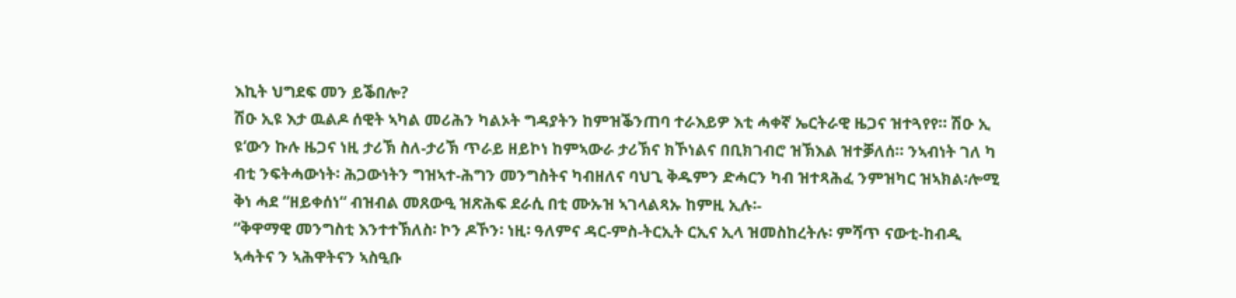እኪት ህግደፍ መን ይቕበሎ?
ሽዑ ኢዩ እታ ዉልዶ ሰዊት ኣካል መሪሕን ካልኦት ግዳያትን ከምዝቕንጠባ ተራእይዎ እቲ ሓቀኛ ኤርትራዊ ዜጋና ዝተጓየየ። ሽዑ ኢ ዩ‘ውን ኩሉ ዜጋና ነዚ ታሪኽ ስለ-ታሪኽ ጥራይ ዘይኮነ ከምኣውራ ታሪኽና ክኾነልና በቢክገብሮ ዝኽእል ዝተቓለሰ። ንኣብነት ገለ ካ ብቲ ንፍትሓውነት፡ ሕጋውነትን ግዝኣተ-ሕግን መንግስትና ካብዘለና ባህጊ ቅዱምን ድሓርን ካብ ዝተጻሕፈ ንምዝካር ዝኣክል፡ሎሚ ቅነ ሓደ “ዘይቀሰነ“ ብዝብል መጸውዒ ዝጽሕፍ ደራሲ በቲ ሙኡዝ ኣገላልጻኡ ከምዚ ኢሉ፡-
“ቅዋማዊ መንግስቲ እንተተኽለስ፡ ኮን ዶኾን፡ ነዚ፡ ዓለምና ዳር-ምስ-ትርኢት ርኢና ኢላ ዝመስከረትሉ፡ ምሻጥ ናውቲ-ከብዲ ኣሓትና ን ኣሕዋትናን ኣስዒቡ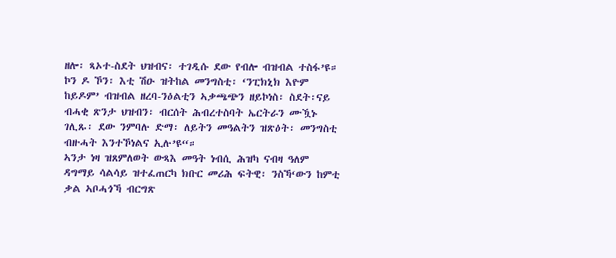ዘሎ፡ ጻኦተ-ስደት ህዝብና፡ ተገዲሱ ደው የብሎ ብዝብል ተስፋ’ዩ። ኮን ዶ ኾን፡ እቲ ሽዑ ዝትከል መንግስቲ፡ ‘ንፒክኒክ እዮም ከይዶም’ ብዝብል ዘረባ-ንዕልቲን ኣቃጫጭን ዘይኮነስ፡ ስደት፡ናይ ብሓቂ ጽንታ ህዝብን፡ ብርሰት ሕብረተስባት ኤርትራን ሙዃኑ ገሊጹ፡ ደው ንምባሉ ድማ፡ ለይትን መዓልትን ዝጽዕት፡ መንግስቲ ብዙሓት እንተኾነልና ኢሉ’ዩ“።
ኣንታ ነዛ ዝጸምለወት ውጻእ መዓት ነብሲ ሕዝካ ናብዛ ዓለም ዳግማይ ሳልሳይ ዝተፈጠርካ ክቡር መሪሕ ፍትዊ፡ ንስኻ‘ውን ከምቲ ቃል ኣቦሓጎኻ ብርግጽ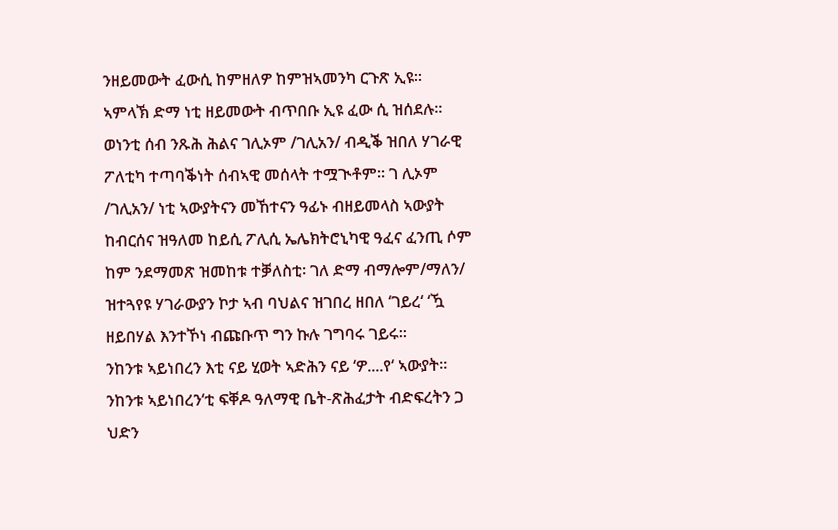ንዘይመውት ፈውሲ ከምዘለዎ ከምዝኣመንካ ርጉጽ ኢዩ። ኣምላኽ ድማ ነቲ ዘይመውት ብጥበቡ ኢዩ ፈው ሲ ዝሰደሉ። ወነንቲ ሰብ ንጹሕ ሕልና ገሊኦም /ገሊአን/ ብዲቕ ዝበለ ሃገራዊ ፖለቲካ ተጣባቕነት ሰብኣዊ መሰላት ተሟጒቶም። ገ ሊኦም /ገሊአን/ ነቲ ኣውያትናን መኸተናን ዓፊኑ ብዘይመላስ ኣውያት ከብርሰና ዝዓለመ ከይሲ ፖሊሲ ኤሌክትሮኒካዊ ዓፈና ፈንጢ ሶም ከም ንደማመጽ ዝመከቱ ተቓለስቲ፡ ገለ ድማ ብማሎም/ማለን/ ዝተጓየዩ ሃገራውያን ኮታ ኣብ ባህልና ዝገበረ ዘበለ ‘ገይረ‘ ‘ዃ ዘይበሃል እንተኾነ ብጩቡጥ ግን ኩሉ ገግባሩ ገይሩ።
ንከንቱ ኣይነበረን እቲ ናይ ሂወት ኣድሕን ናይ ‘ዎ....የ‘ ኣውያት። ንከንቱ ኣይነበረን‘ቲ ፍቐዶ ዓለማዊ ቤት-ጽሕፈታት ብድፍረትን ጋ ህድን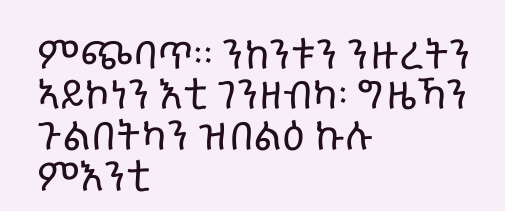ምጭባጥ። ንከንቱን ንዙረትን ኣይኮነን እቲ ገንዘብካ፡ ግዜኻን ጉልበትካን ዝበልዕ ኩሉ ምእንቲ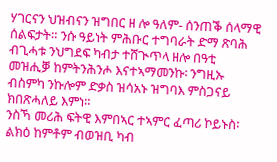ሃገርናን ህዝብናን ዝግበር ዘ ሎ ዓለም- ሰንጠቕ ሰላማዊ ሰልፍታት። ንሱ ዓይነት ምሕቡር ተግባራት ድማ ጽባሕ ብጊሓቱ ንህግደፍ ካብታ ተሸጒጥላ ዘሎ በዓቲ መዝሒቓ ከምትንሕንሖ እናተኣማመንኩ፡ ንግዚኡ ብስምካ ንኩሎም ድቃስ ዝሳአኑ ዝግባእ ምስጋናይ ክበጽሓለይ እምነ።
ንስኻ መሪሕ ፍትዊ እምበኣር ተኣምር ፈጣሪ ኮይኑስ፡ ልክዕ ከምቶም ብወዝቢ ካብ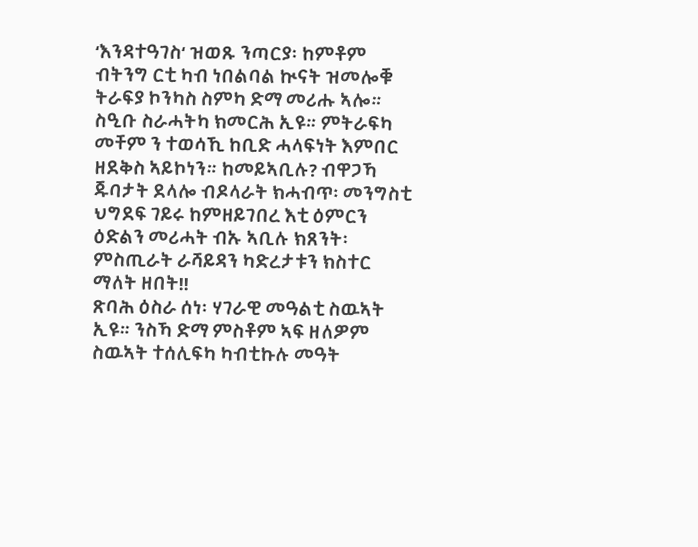‘እንዳተዓገስ‘ ዝወጹ ንጣርያ፡ ከምቶም ብትንግ ርቲ ካብ ነበልባል ኲናት ዝመሎቑ ትራፍያ ኮንካስ ስምካ ድማ መሪሑ ኣሎ። ስዒቡ ስራሓትካ ክመርሕ ኢዩ። ምትራፍካ መቸም ን ተወሳኺ ከቢድ ሓላፍነት እምበር ዘደቅስ ኣይኮነን። ከመይኣቢሉ? ብዋጋኻ ጁባታት ደላሎ ብዶላራት ክሓብጥ፡ መንግስቲ ህግደፍ ገይሩ ከምዘይገበረ እቲ ዕምርን ዕድልን መሪሓት ብኡ ኣቢሉ ክጸንት፡ ምስጢራት ራሻይዳን ካድረታቱን ክስተር ማለት ዘበት!!
ጽባሕ ዕስራ ሰነ፡ ሃገራዊ መዓልቲ ስዉኣት ኢዩ። ንስኻ ድማ ምስቶም ኣፍ ዘለዎም ስዉኣት ተሰሊፍካ ካብቲኩሉ መዓት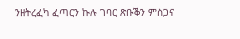ንዘትረፈካ ፈጣርን ኩሉ ገባር ጽቡቕን ምስጋና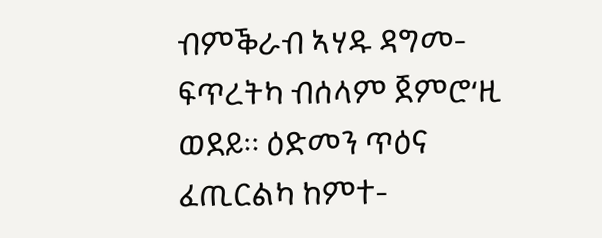ብምቕራብ ኣሃዱ ዳግመ-ፍጥረትካ ብሰላም ጀምሮ‘ዚ ወደይ። ዕድመን ጥዕና ፈጢርልካ ከምተ-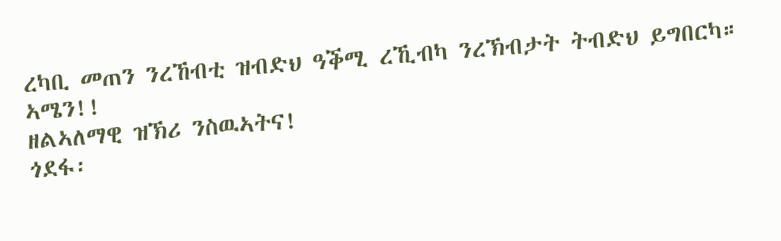ረካቢ መጠን ንረኸብቲ ዝብድህ ዓቕሚ ረኺብካ ንረኽብታት ትብድህ ይግበርካ።
ኣሜን!!
ዘልኣለማዊ ዝኽሪ ንስዉኣትና!
ጎደፋ፡